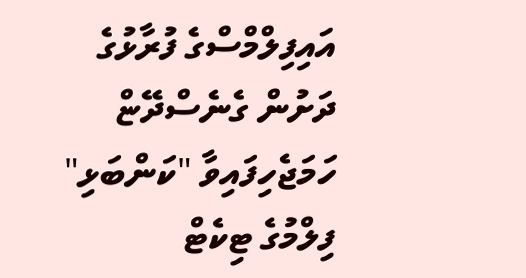އައިފިލްމްސްގެ ފުރާޅުގެ ދަށުން ގެނެސްދޭޏް ހަމަޖެހިފައިވާ "ކަންބަޅި" ފިލްމުގެ ޓިކެޓް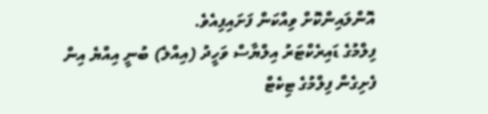އޮންލައިންކޮށް ވިއްކަން ފަށައިފިއެވެ.
ފިލްމުގެ ޑައިރެކްޓަރު އިލްޔާސް ވަހީދު (އިއްލެ) ބުނީ އިއްޔެ އިން ފެށިގެން ފިލްމުގެ ޓިކެޓް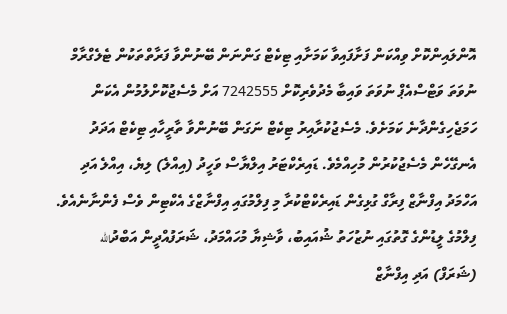އޮންލައިންކޮށް ވިއްކަން ފަށާފައިވާ ކަމަށާއި ޓިކެޓް ގަންނަން ބޭނުންވާ ފަރާތްތަކުން ޓެލެގްރާމް ނުވަތަ ވަޓްސްއެޕް ނުވަތަ ވައިބާ މެދުވެރިކޮށް 7242555 އަށް މެސެޖުކޮށްލުމުން އެކަން ހަމަޖެހިގެންދާނެ ކަމަށެވެ. މެސެޖުކުރާއިރު ޓިކެޓް ނަގަން ބޭނުންވާ ތާރީހާއި ޓިކެޓް އަދަދު އެނގޭހެން މެސެޖުކުރުން މުހިއްމެވެ. ޑައިރެކްޓަރު އިލްޔާސް ވަހީދު (އިއްލެ) ލިޔެ، އިއްލެ އަދި އަހްމަދު އިފްނާޒް ފިރާގް ގުޅިގެން ޑައިރެކްޓްކުރާ މި ފިލްމުގައި އިފްނާޒްގެ އެކްޓިން ވެސް ފެންނާނެއެވެ.
ފިލްމުގެ ލީޑުންގެ ގޮތުގައި ނުޒުހަތު ޝުއައިބު، ވާޝިޔާ މުހައްމަދު، ޝަރަފުއްދީން އަބްދުالله (ޝަރަފް) އަދި އިފްނާޒް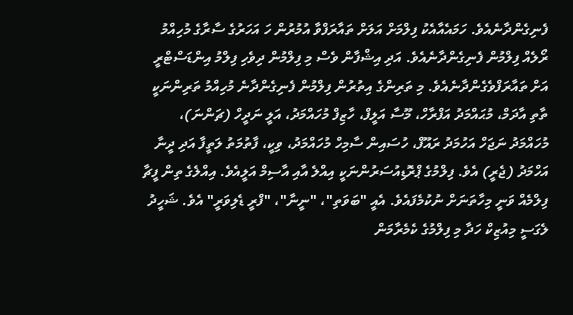ފެނިގެންދާނެއެވެ. ހަމައެއާއެކު ފިލްމަށް އަލަށް ތައާރަފްވާ އުމުރުން ހަ އަހަރުގެ ސާރާގެ މުހިއްމު ރޯލެއް ފިލްމުން ފެނިގެންދާނެއެވެ. އަދި އިޝްފާން ވެސް މި ފިލްމުން ދިވެހި ފިލްމު އިންޑަސްޓްރީ އަށް ތައާރަފްވެގެންދާނެއެވެ. މި ތަރިންގެ އިތުރުން ފިލްމުން ފެނިގެންދާނެ މުހިއްމު ތަރިންނަކީ ތާތި އާދަމް، މުޙައްމަދު އަފްރާހް، މޫސާ އަލީފް، ހާޒިފް މުހައްމަދު، އަލީ ނަދީހް (ޗަންނަ)، މުހައްމަދު ނަޖަހް އަހުމަދު ރައޫފް، ހުސައިން ސާމިހް މުހައްމަދު، ވިކީ، ފާތުމަތު ލަތީފާ އަދި ދީނާ އަހްމަދު (ޖެރީ) އެވެ. ފިލްމުގެ ޕްރޮޑިއުސަރުންނަކީ އިއްލެ އާއި އާސިމް އަލީއެވެ. އިއްލެގެ ތިން ފީޗާ ފިލްމެއް ވަނީ މިހާތަނަށް ނުކުމެފައެވެ. އެއީ "ބަވަތި"، "ނީނާ"، "ފްރީ ޑެލިވަރީ" އެވެ. ޝަހީދު ލެގަސީ މިއުޒިކް ހަދާ މި ފިލްމުގެ ކެމެރާމަން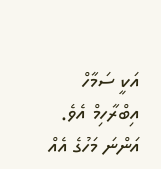އަކީ ސަމާހް އިބްރާހިމް އެވެ.
އަންނަ މަހުގެ އެއް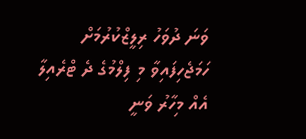ވަނަ ދުވަހު ރިލީޒްކުރުމަށް ހަމަޖެހިފައިވާ މި ފިލްމުގެ ދެ ޓްރެއިލާ އެއް މިހާރު ވަނީ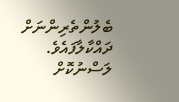ބެލުންތެރިންނަށް ދައްކާލާފައެވެ. ލަސްނުކޮށް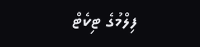ފިލްމުގެ ޓިކެޓް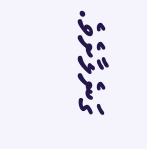ގަނެލާށެވެ.